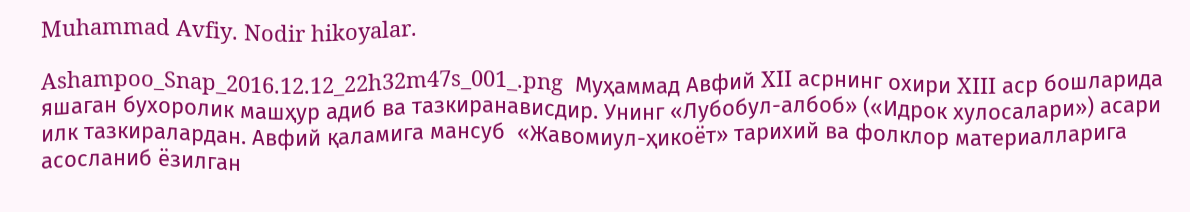Muhammad Avfiy. Nodir hikoyalar.

Ashampoo_Snap_2016.12.12_22h32m47s_001_.png  Муҳаммад Авфий XII асрнинг охири XIII аср бошларида яшаган бухоролик машҳур адиб ва тазкиранависдир. Унинг «Лубобул-албоб» («Идрок хулосалари») асари илк тазкиралардан. Авфий қаламига мансуб  «Жавомиул-ҳикоёт» тарихий ва фолклор материалларига асосланиб ёзилган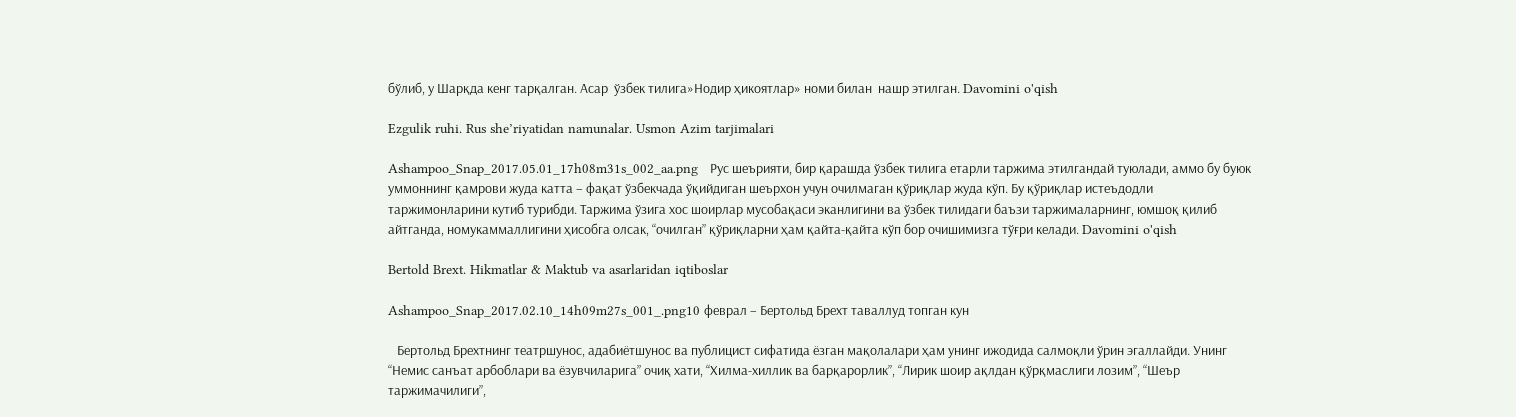бўлиб, у Шарқда кенг тарқалган. Асар  ўзбек тилига»Нодир ҳикоятлар» номи билан  нашр этилган. Davomini o'qish

Ezgulik ruhi. Rus she’riyatidan namunalar. Usmon Azim tarjimalari

Ashampoo_Snap_2017.05.01_17h08m31s_002_aa.png   Рус шеърияти, бир қарашда ўзбек тилига етарли таржима этилгандай туюлади, аммо бу буюк уммоннинг қамрови жуда катта – фақат ўзбекчада ўқийдиган шеърхон учун очилмаган қўриқлар жуда кўп. Бу қўриқлар истеъдодли таржимонларини кутиб турибди. Таржима ўзига хос шоирлар мусобақаси эканлигини ва ўзбек тилидаги баъзи таржималарнинг, юмшоқ қилиб айтганда, номукаммаллигини ҳисобга олсак, “очилган” қўриқларни ҳам қайта-қайта кўп бор очишимизга тўғри келади. Davomini o'qish

Bertold Brext. Hikmatlar & Maktub va asarlaridan iqtiboslar

Ashampoo_Snap_2017.02.10_14h09m27s_001_.png10 феврал – Бертольд Брехт таваллуд топган кун

   Бертольд Брехтнинг театршунос, адабиётшунос ва публицист сифатида ёзган мақолалари ҳам унинг ижодида салмоқли ўрин эгаллайди. Унинг “Немис санъат арбоблари ва ёзувчиларига” очиқ хати, “Хилма-хиллик ва барқарорлик”, “Лирик шоир ақлдан қўрқмаслиги лозим”, “Шеър таржимачилиги”,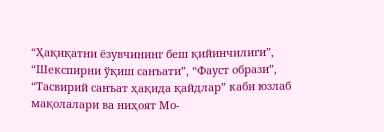“Ҳақиқатни ёзувчининг беш қийинчилиги”, “Шекспирни ўқиш санъати”, “Фауст образи”, “Тасвирий санъат ҳақида қайдлар” каби юзлаб мақолалари ва ниҳоят Мо-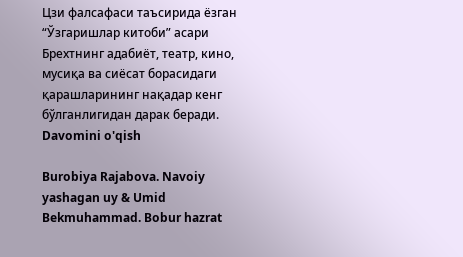Цзи фалсафаси таъсирида ёзган “Ўзгаришлар китоби” асари Брехтнинг адабиёт, театр, кино, мусиқа ва сиёсат борасидаги қарашларининг нақадар кенг бўлганлигидан дарак беради. Davomini o'qish

Burobiya Rajabova. Navoiy yashagan uy & Umid Bekmuhammad. Bobur hazrat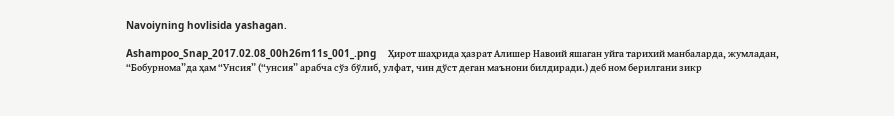Navoiyning hovlisida yashagan.

Ashampoo_Snap_2017.02.08_00h26m11s_001_.png    Ҳирот шаҳрида ҳазрат Алишер Навоий яшаган уйга тарихий манбаларда, жумладан, “Бобурнома”да ҳам “Унсия” (“унсия” арабча сўз бўлиб, улфат, чин дўст деган маънони билдиради.) деб ном берилгани зикр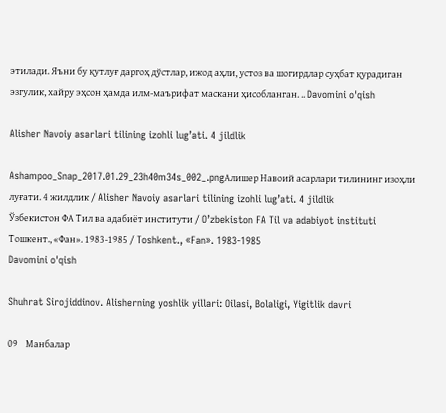этилади. Яъни бу қутлуғ даргоҳ дўстлар, ижод аҳли, устоз ва шогирдлар суҳбат қурадиган эзгулик, хайру эҳсон ҳамда илм-маърифат маскани ҳисобланган. .. Davomini o'qish

Alisher Navoiy asarlari tilining izohli lug’ati. 4 jildlik

Ashampoo_Snap_2017.01.29_23h40m34s_002_.pngАлишер Навоий асарлари тилининг изоҳли луғати. 4 жилдлик / Alisher Navoiy asarlari tilining izohli lug’ati. 4 jildlik
Ўзбекистон ФА Тил ва адабиёт институти / O’zbekiston FA Til va adabiyot instituti
Тошкент., «Фан». 1983-1985 / Toshkent., «Fan». 1983-1985
Davomini o'qish

Shuhrat Sirojiddinov. Alisherning yoshlik yillari: Oilasi, Bolaligi, Yigitlik davri

09    Манбалар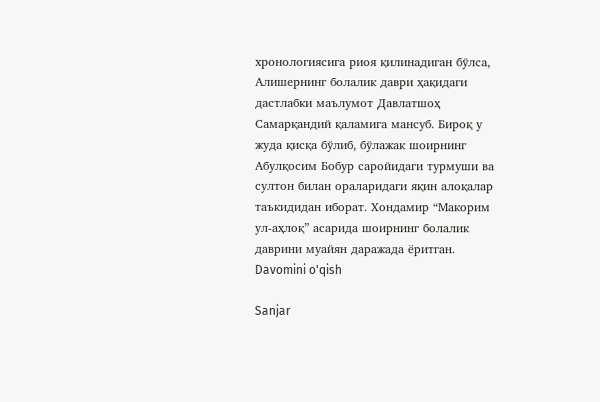хронологиясига риоя қилинадиган бўлса, Алишернинг болалик даври ҳақидаги дастлабки маълумот Давлатшоҳ Самарқандий қаламига мансуб. Бироқ у жуда қисқа бўлиб, бўлажак шоирнинг Абулқосим Бобур саройидаги турмуши ва султон билан ораларидаги яқин алоқалар таъкидидан иборат. Хондамир “Макорим ул-аҳлоқ” асарида шоирнинг болалик даврини муайян даражада ёритган. Davomini o'qish

Sanjar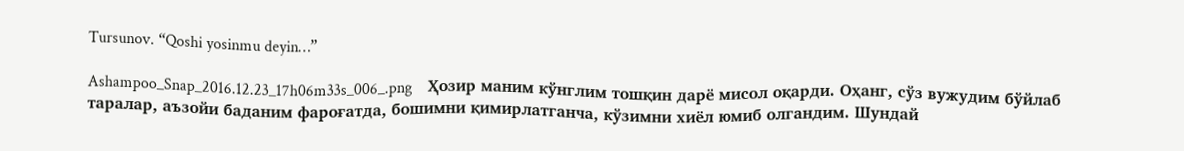Tursunov. “Qoshi yosinmu deyin…”

Ashampoo_Snap_2016.12.23_17h06m33s_006_.png    Ҳозир маним кўнглим тошқин дарё мисол оқарди. Оҳанг, сўз вужудим бўйлаб таралар, аъзойи баданим фароғатда, бошимни қимирлатганча, кўзимни хиёл юмиб олгандим. Шундай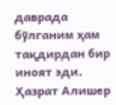даврада бўлганим ҳам тақдирдан бир иноят эди. Ҳазрат Алишер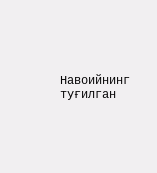Навоийнинг туғилган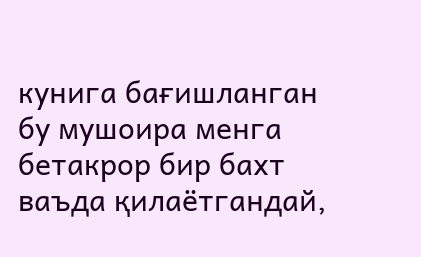кунига бағишланган бу мушоира менга бетакрор бир бахт ваъда қилаётгандай,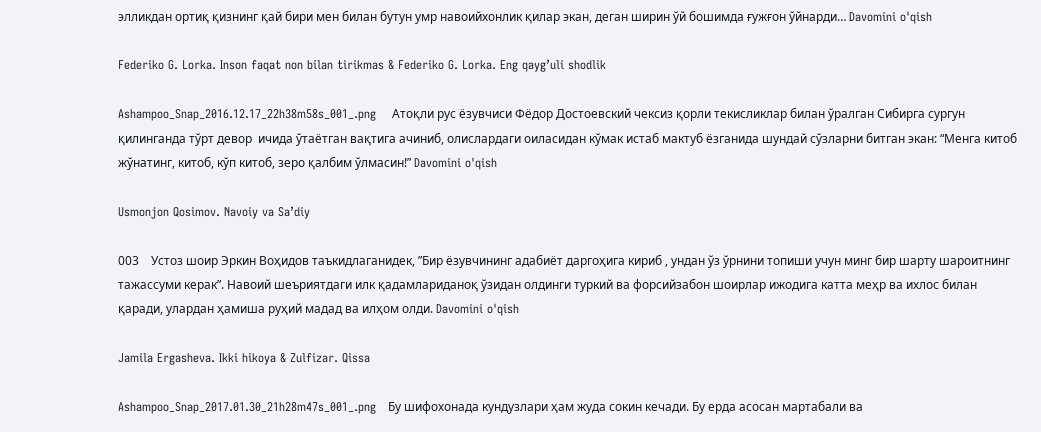элликдан ортиқ қизнинг қай бири мен билан бутун умр навоийхонлик қилар экан, деган ширин ўй бошимда ғужғон ўйнарди… Davomini o'qish

Federiko G. Lorka. Inson faqat non bilan tirikmas & Federiko G. Lorka. Eng qayg’uli shodlik

Ashampoo_Snap_2016.12.17_22h38m58s_001_.png    Атоқли рус ёзувчиси Фёдор Достоевский чексиз қорли текисликлар билан ўралган Сибирга сургун қилинганда тўрт девор  ичида ўтаётган вақтига ачиниб, олислардаги оиласидан кўмак истаб мактуб ёзганида шундай сўзларни битган экан: “Менга китоб жўнатинг, китоб, кўп китоб, зеро қалбим ўлмасин!” Davomini o'qish

Usmonjon Qosimov. Navoiy va Sa’diy

003    Устоз шоир Эркин Воҳидов таъкидлаганидек, ”Бир ёзувчининг адабиёт даргоҳига кириб , ундан ўз ўрнини топиши учун минг бир шарту шароитнинг тажассуми керак”. Навоий шеъриятдаги илк қадамлариданоқ ўзидан олдинги туркий ва форсийзабон шоирлар ижодига катта меҳр ва ихлос билан қаради, улардан ҳамиша руҳий мадад ва илҳом олди. Davomini o'qish

Jamila Ergasheva. Ikki hikoya & Zulfizar. Qissa

Ashampoo_Snap_2017.01.30_21h28m47s_001_.png   Бу шифохонада кундузлари ҳам жуда сокин кечади. Бу ерда асосан мартабали ва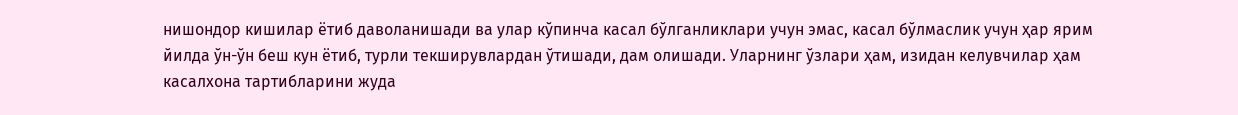нишондор кишилар ётиб даволанишади ва улар кўпинча касал бўлганликлари учун эмас, касал бўлмаслик учун ҳар ярим йилда ўн-ўн беш кун ётиб, турли текширувлардан ўтишади, дам олишади. Уларнинг ўзлари ҳам, изидан келувчилар ҳам касалхона тартибларини жуда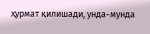ҳурмат қилишади, унда-мунда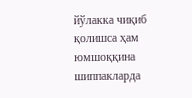йўлакка чиқиб қолишса ҳам юмшоққина шиппакларда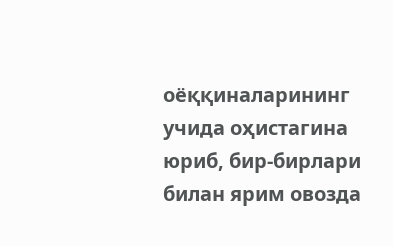оёққиналарининг учида оҳистагина юриб, бир-бирлари билан ярим овозда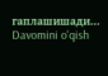гаплашишади… Davomini o'qish